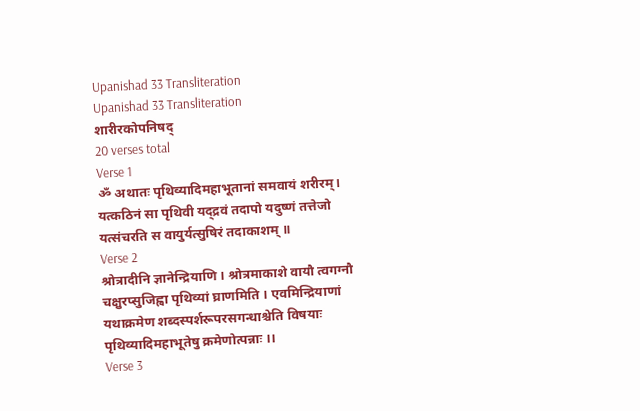Upanishad 33 Transliteration
Upanishad 33 Transliteration
शारीरकोपनिषद्
20 verses total
Verse 1
ॐ अथातः पृथिव्यादिमहाभूतानां समवायं शरीरम्। यत्कठिनं सा पृथिवी यद्द्रवं तदापो यदुष्णं तत्तेजो यत्संचरति स वायुर्यत्सुषिरं तदाकाशम् ॥
Verse 2
श्रोत्रादीनि ज्ञानेन्द्रियाणि । श्रोत्रमाकाशे वायौ त्वगग्नौ चक्षुरप्सुजिह्वा पृथिव्यां घ्राणमिति । एवमिन्द्रियाणां यथाक्रमेण शब्दस्पर्शरूपरसगन्धाश्चेति विषयाः पृथिव्यादिमहाभूतेषु क्रमेणोत्पन्नाः ।।
Verse 3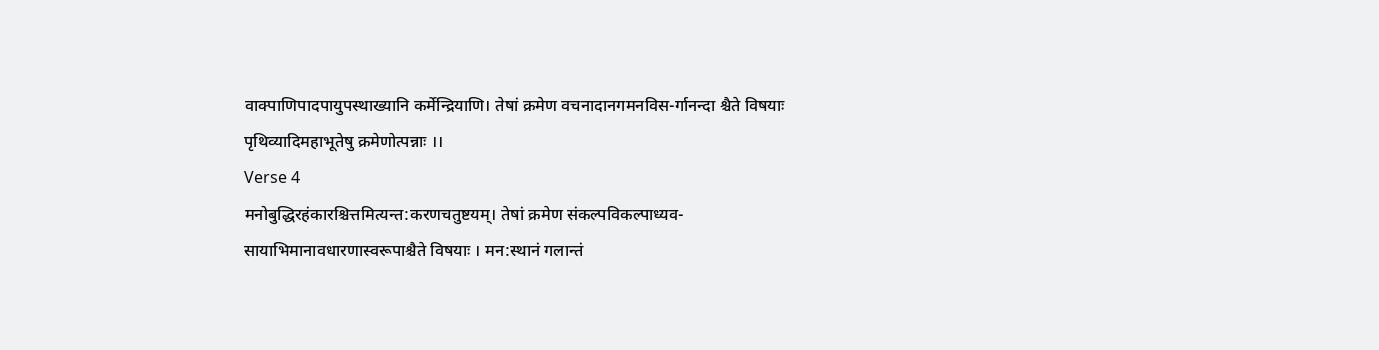वाक्पाणिपादपायुपस्थाख्यानि कर्मेन्द्रियाणि। तेषां क्रमेण वचनादानगमनविस-र्गानन्दा श्चैते विषयाः पृथिव्यादिमहाभूतेषु क्रमेणोत्पन्नाः ।।
Verse 4
मनोबुद्धिरहंकारश्चित्तमित्यन्त:करणचतुष्टयम्। तेषां क्रमेण संकल्पविकल्पाध्यव-सायाभिमानावधारणास्वरूपाश्चैते विषयाः । मन:स्थानं गलान्तं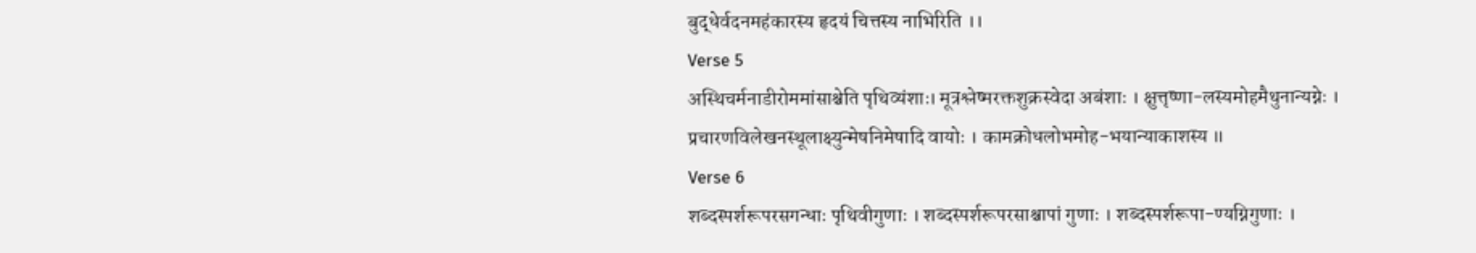बुद्धेर्वदनमहंकारस्य हृदयं चित्तस्य नाभिरिति ।।
Verse 5
अस्थिचर्मनाडीरोममांसाश्चेति पृथिव्यंशाः। मूत्रश्लेष्मरक्तशुक्रस्वेदा अबंशाः । क्षुत्तृष्णा-लस्यमोहमैथुनान्यग्नेः । प्रचारणविलेखनस्थूलाक्ष्युन्मेषनिमेषादि वायोः । कामक्रोधलोभमोह-भयान्याकाशस्य ॥
Verse 6
शब्दस्पर्शरूपरसगन्धाः पृथिवीगुणाः । शब्दस्पर्शरूपरसाश्चापां गुणाः । शब्दस्पर्शरूपा-ण्यग्निगुणाः ।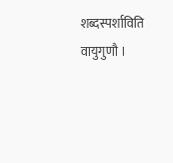शब्दस्पर्शाविति वायुगुणौ ।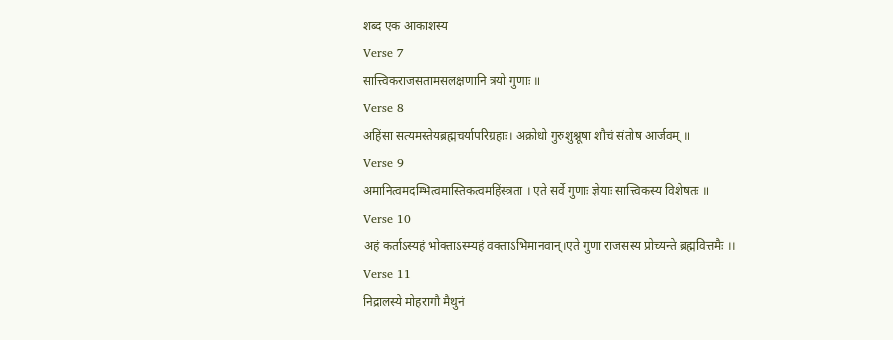शब्द एक आकाशस्य
Verse 7
सात्त्विकराजसतामसलक्षणानि त्रयो गुणाः ॥
Verse 8
अहिंसा सत्यमस्तेयब्रह्मचर्यापरिग्रहाः। अक्रोधो गुरुशुश्नूषा शौचं संतोष आर्जवम् ॥
Verse 9
अमानित्वमदम्भित्वमास्तिकत्वमहिंस्त्रता । एते सर्वे गुणाः ज्ञेयाः सात्त्विकस्य विशेषतः ॥
Verse 10
अहं कर्ताऽस्यहं भोक्ताऽस्म्यहं वक्ताऽभिमानवान्।एते गुणा राजसस्य प्रोच्यन्ते ब्रह्मवित्तमैः ।।
Verse 11
निद्रालस्ये मोहरागौ मैथुनं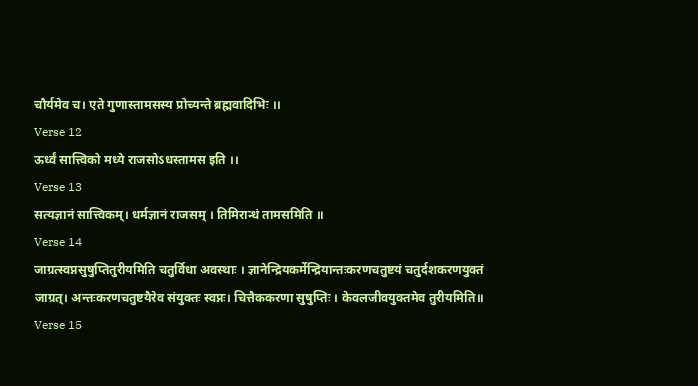चौर्यमेव च। एते गुणास्तामसस्य प्रोच्यन्ते ब्रह्मवादिभिः ।।
Verse 12
ऊर्ध्वं सात्त्विको मध्ये राजसोऽधस्तामस इति ।।
Verse 13
सत्यज्ञानं सात्त्विकम्। धर्मज्ञानं राजसम् । तिमिरान्धं तामसमिति ॥
Verse 14
जाग्रत्स्वप्नसुषुप्तितुरीयमिति चतुर्विधा अवस्थाः । ज्ञानेन्द्रियकर्मेन्द्रियान्तःकरणचतुष्टयं चतुर्दशकरणयुक्तं जाग्रत्। अन्तःकरणचतुष्टयैरेव संयुक्तः स्वप्नः। चित्तैककरणा सुषुप्तिः । केवलजीवयुक्तमेव तुरीयमिति॥
Verse 15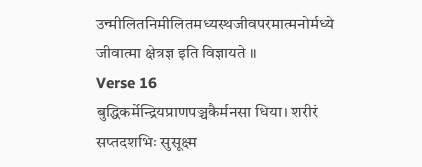उन्मीलितनिमीलितमध्यस्थजीवपरमात्मनोर्मध्ये जीवात्मा क्षेत्रज्ञ इति विज्ञायते ॥
Verse 16
बुद्धिकर्मेन्द्रियप्राणपञ्चकैर्मनसा धिया। शरीरं सप्तदशभिः सुसूक्ष्म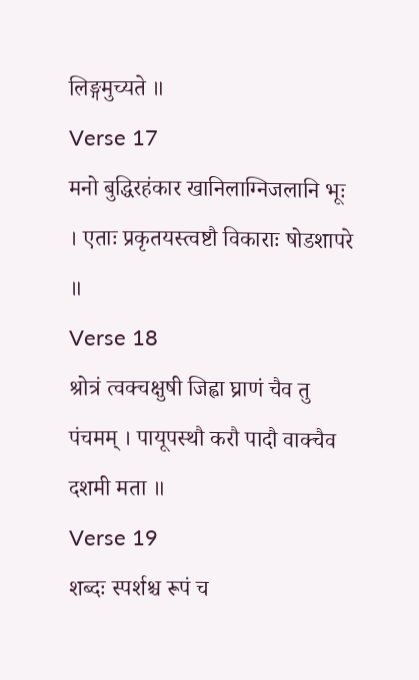लिङ्गमुच्यते ॥
Verse 17
मनो बुद्धिरहंकार खानिलाग्निजलानि भूः । एताः प्रकृतयस्त्वष्टौ विकाराः षोडशापरे ॥
Verse 18
श्रोत्रं त्वक्चक्षुषी जिह्वा घ्राणं चैव तु पंचमम् । पायूपस्थौ करौ पादौ वाक्चैव दशमी मता ॥
Verse 19
शब्दः स्पर्शश्च रूपं च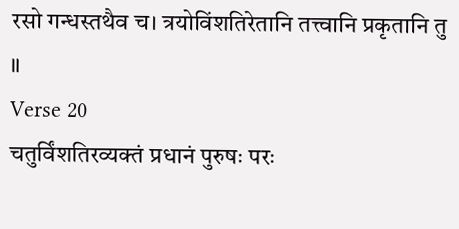रसो गन्धस्तथैव च। त्रयोविंशतिरेतानि तत्त्वानि प्रकृतानि तु ॥
Verse 20
चतुर्विंशतिरव्यक्तं प्रधानं पुरुषः परः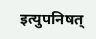इत्युपनिषत्